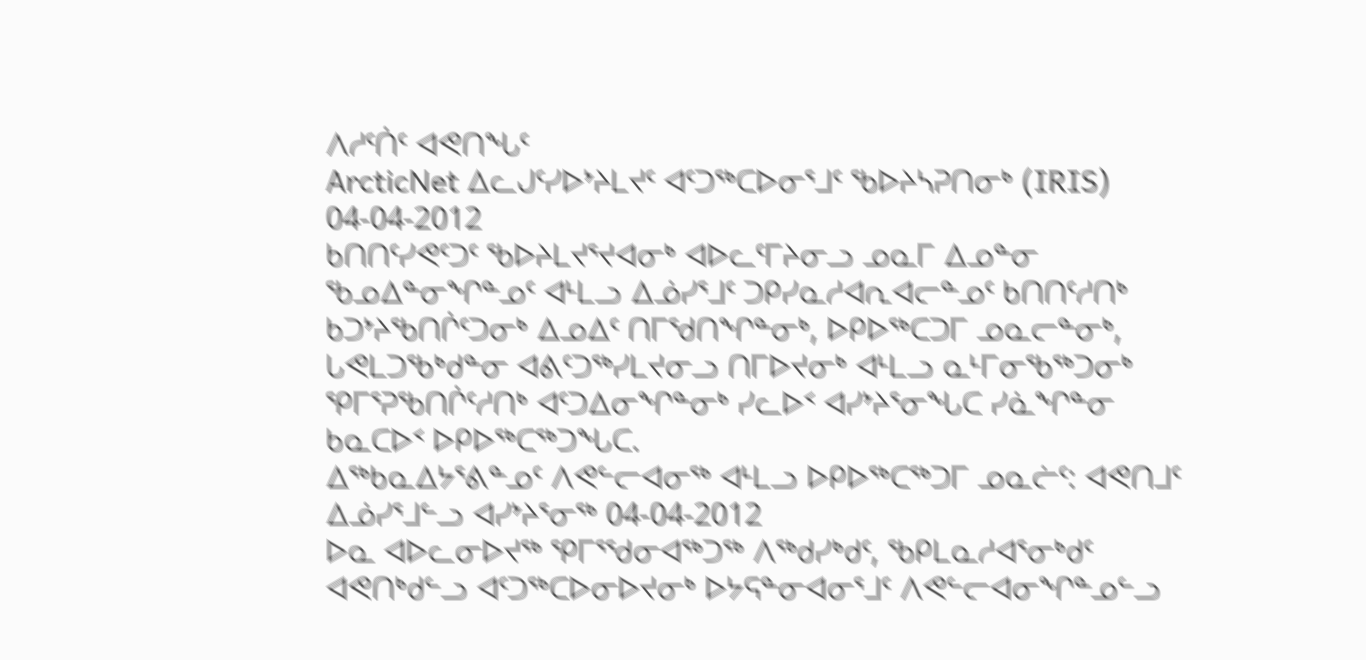ᐱᓱᑦᑏᑦ ᐊᕙᑎᖓᑦ
ArcticNet ᐃᓚᒍᑦᓯᐅᔾᔨᒪᔪᑦ ᐊᑦᑐᖅᑕᐅᓂᕐᒧᑦ ᖃᐅᔨᓴᕈᑎᓂᒃ (IRIS) 04-04-2012
ᑲᑎᑎᑦᓯᕙᑦᑐᑦ ᖃᐅᔨᒪᔪᕐᔪᐊᓂᒃ ᐊᐅᓚᑦᒥᔨᓂᓗ ᓄᓇᒥ ᐃᓄᓐᓂ ᖃᓄᐃᓐᓂᖏᓐᓄᑦ ᐊᒻᒪᓗ ᐃᓅᓯᕐᒧᑦ ᑐᑭᓯᓇᓱᐊᕆᐊᓕᓐᓄᑦ ᑲᑎᑎᑦᓱᑎᒃ ᑲᑐᔾᔨᖃᑎᒌᑦᑐᓂᒃ ᐃᓄᐃᑦ ᑎᒥᖁᑎᖏᓐᓂᒃ, ᐅᑭᐅᖅᑕᑐᒥ ᓄᓇᓕᓐᓂᒃ, ᒐᕙᒪᑐᖃᒃᑯᓐᓂ ᐊᕕᑦᑐᖅᓯᒪᔪᓂᓗ ᑎᒥᐅᔪᓂᒃ ᐊᒻᒪᓗ ᓇᒻᒥᓂᖃᖅᑐᓂᒃ ᕿᒥᕐᕈᖃᑎᒌᑦᓱᑎᒃ ᐊᑦᑐᐃᓂᖏᓐᓂᒃ ᓯᓚᐅᑉ ᐊᓯᔾᔨᕐᓂᖓᑕ ᓯᓈᖏᓐᓂ ᑲᓇᑕᐅᑉ ᐅᑭᐅᖅᑕᖅᑐᖓᑕ.
ᐃᖅᑲᓇᐃᔭᕐᕕᓐᓄᑦ ᐱᕙᓪᓕᐊᓂᖅ ᐊᒻᒪᓗ ᐅᑭᐅᖅᑕᖅᑐᒥ ᓄᓇᓖᑦ: ᐊᕙᑎᒧᑦ ᐃᓅᓯᕐᒧᓪᓗ ᐊᓯᔾᔨᕐᓂᖅ 04-04-2012
ᐅᓇ ᐊᐅᓚᓂᐅᔪᖅ ᕿᒥᕐᖁᓂᐊᖅᑐᖅ ᐱᖅᑯᓯᒃᑯᑦ, ᖃᑭᒪᓇᓱᐊᕐᓂᒃᑯᑦ ᐊᕙᑎᒃᑯᓪᓗ ᐊᑦᑐᖅᑕᐅᓂᐅᔪᓂᒃ ᐅᔭᕋᓐᓂᐊᓂᕐᒧᑦ ᐱᕙᓪᓕᐊᓂᖏᓐᓄᓪᓗ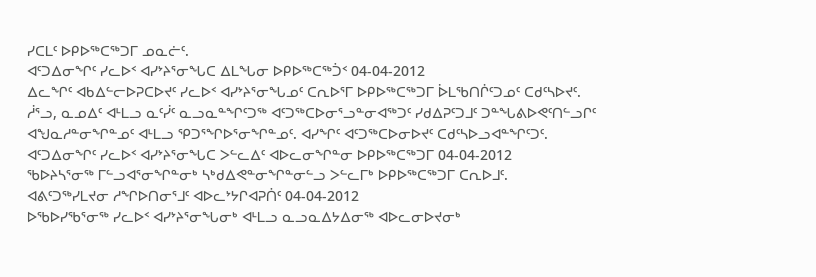ᓯᑕᒪᑦ ᐅᑭᐅᖅᑕᖅᑐᒥ ᓄᓇᓖᑦ.
ᐊᑦᑐᐃᓂᖏᑦ ᓯᓚᐅᑉ ᐊᓯᔾᔨᕐᓂᖓᑕ ᐃᒪᖓᓂ ᐅᑭᐅᖅᑕᖅᑑᑉ 04-04-2012
ᐃᓚᖏᑦ ᐊᑲᐃᓪᓕᐅᕈᑕᐅᔪᑦ ᓯᓚᐅᑉ ᐊᓯᔾᔨᕐᓂᖓᓄᑦ ᑕᕆᐅᕐᒥ ᐅᑭᐅᖅᑕᖅᑐᒥ ᐆᒪᖃᑎᒌᑦᑐᓄᑦ ᑕᑯᑦᓴᐅᔪᑦ. ᓲᕐᓗ, ᓇᓄᐃᑦ ᐊᒻᒪᓗ ᓇᑦᓰᑦ ᓇᓗᓇᓐᖏᑦᑐᖅ ᐊᑦᑐᖅᑕᐅᓂᕐᓗᓐᓂᐊᖅᑐᑦ ᓯᑯᐃᕈᑦᑐᒧᑦ ᑐᓐᖓᕕᐅᕙᑦᑎᓪᓗᒋᑦ ᐊᖑᓇᓱᓐᓂᖏᓐᓄᑦ ᐊᒻᒪᓗ ᕿᑐᕐᖏᐅᕐᓂᖏᓐᓄᑦ. ᐊᓯᖏᑦ ᐊᑦᑐᖅᑕᐅᓂᐅᔪᑦ ᑕᑯᑦᓴᐅᓗᐊᓐᖏᑦᑐᑦ.
ᐊᑦᑐᐃᓂᖏᑦ ᓯᓚᐅᑉ ᐊᓯᔾᔨᕐᓂᖓᑕ ᐳᓪᓚᐃᑦ ᐊᐅᓚᓂᖏᓐᓂ ᐅᑭᐅᖅᑕᖅᑐᒥ 04-04-2012
ᖃᐅᔨᓴᕐᓂᖅ ᒥᓪᓗᐊᕐᓂᖏᓐᓂᒃ ᓴᒃᑯᐃᕙᓐᓂᖏᓐᓂᓪᓗ ᐳᓪᓚᒥᒃ ᐅᑭᐅᖅᑕᖅᑐᒥ ᑕᕆᐅᒧᑦ.
ᐊᕕᑦᑐᖅᓯᒪᔪᓂ ᓱᖏᐅᑎᓂᕐᒧᑦ ᐊᐅᓚᔾᔭᒋᐊᕈᑏᑦ 04-04-2012
ᐅᖃᐅᓯᖃᕐᓂᖅ ᓯᓚᐅᑉ ᐊᓯᔾᔨᕐᓂᖓᓂᒃ ᐊᒻᒪᓗ ᓇᓗᓇᐃᔭᐃᓂᖅ ᐊᐅᓚᓂᐅᔪᓂᒃ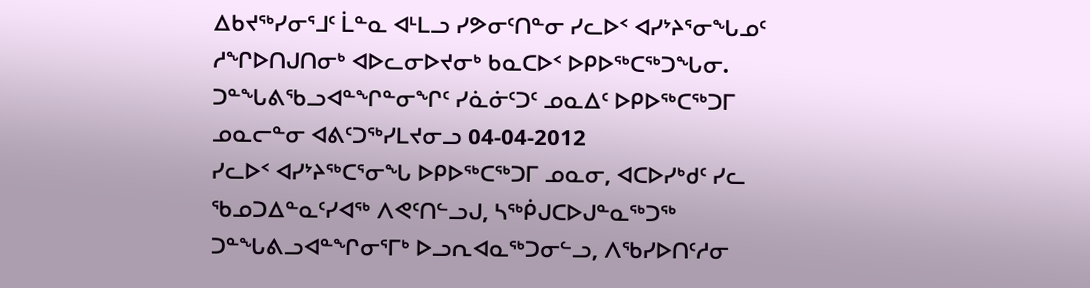ᐃᑲᔪᖅᓯᓂᕐᒧᑦ ᒫᓐᓇ ᐊᒻᒪᓗ ᓯᕗᓂᑦᑎᓐᓂ ᓯᓚᐅᑉ ᐊᓯᔾᔨᕐᓂᖓᓄᑦ ᓱᖏᐅᑎᒍᑎᓂᒃ ᐊᐅᓚᓂᐅᔪᓂᒃ ᑲᓇᑕᐅᑉ ᐅᑭᐅᖅᑕᖅᑐᖓᓂ.
ᑐᓐᖓᕕᖃᓗᐊᓐᖏᓐᓂᖏᑦ ᓯᓈᓃᑦᑐᑦ ᓄᓇᐃᑦ ᐅᑭᐅᖅᑕᖅᑐᒥ ᓄᓇᓕᓐᓂ ᐊᕕᑦᑐᖅᓯᒪᔪᓂᓗ 04-04-2012
ᓯᓚᐅᑉ ᐊᓯᔾᔨᖅᑕᕐᓂᖓ ᐅᑭᐅᖅᑕᖅᑐᒥ ᓄᓇᓂ, ᐊᑕᐅᓯᒃᑯᑦ ᓯᓚ ᖃᓄᑐᐃᓐᓇᑦᓯᐊᖅ ᐱᕙᑦᑎᓪᓗᒍ, ᓴᖅᑮᒍᑕᐅᒍᓐᓇᖅᑐᖅ ᑐᓐᖓᕕᓗᐊᓐᖏᓂᕐᒥᒃ ᐅᓗᕆᐊᓇᖅᑐᓂᓪᓗ, ᐱᖃᓯᐅᑎᑦᓱᓂ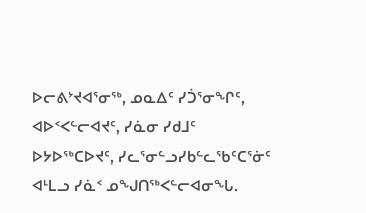ᐅᓕᕕᔾᔪᐊᕐᓂᖅ, ᓄᓇᐃᑦ ᓯᑑᕐᓂᖏᑦ, ᐊᐅᑉᐸᓪᓕᐊᔪᑦ, ᓯᓈᓂ ᓯᑯᒧᑦ ᐅᔭᐅᖅᑕᐅᔪᑦ, ᓯᓚᕐᓂᓪᓗᓯᑲᓪᓚᖃᑦᑕᕐᓃᑦ ᐊᒻᒪᓗ ᓯᓈᑉ ᓄᖑᑎᖅᐸᓪᓕᐊᓂᖓ.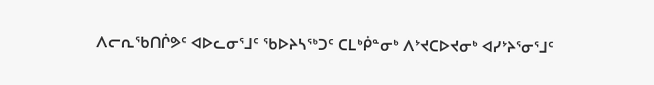ᐱᓕᕆᖃᑎᒌᕗᑦ ᐊᐅᓚᓂᕐᒧᑦ ᖃᐅᔨᓴᖅᑐᑦ ᑕᒪᒃᑮᓐᓂᒃ ᐱᔾᔪᑕᐅᔪᓂᒃ ᐊᓯᔾᔨᕐᓂᕐᒧᑦ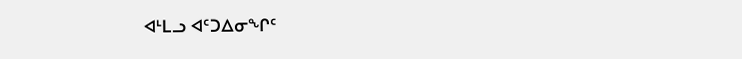ᐊᒻᒪᓗ ᐊᑦᑐᐃᓂᖏᑦ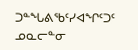ᑐᓐᖓᕕᖃᑦᓯᐊᖏᑦᑐᑦ ᓄᓇᓕᓐᓂ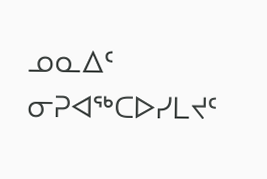ᓄᓇᐃᑦ ᓂᕈᐊᖅᑕᐅᓯᒪᔪᑦ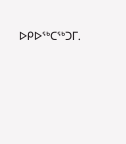ᐅᑭᐅᖅᑕᖅᑐᒥ.